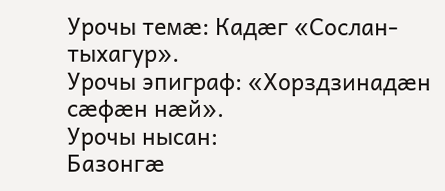Урочы темӕ: Кадӕг «Сослан-тыхагур».
Урочы эпиграф: «Хорздзинадӕн сӕфӕн нӕй».
Урочы нысан:
Базонгӕ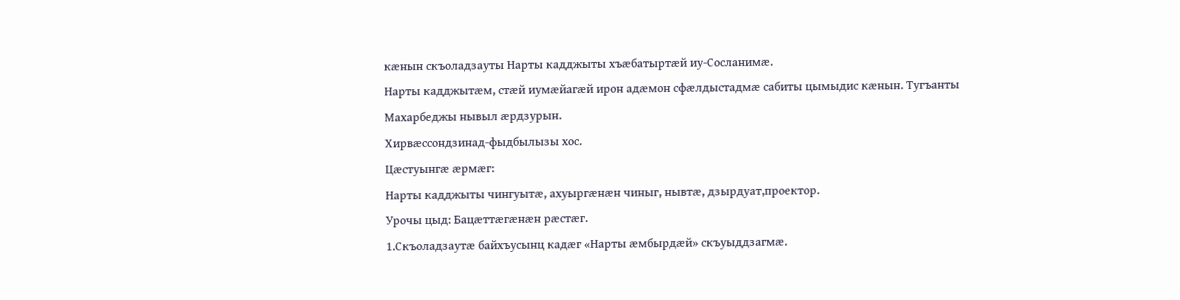кӕнын скъоладзауты Нарты кадджыты хъӕбатыртӕй иу-Сосланимӕ.
Нарты кадджытӕм, стӕй иумӕйагӕй ирон адӕмон сфӕлдыстадмӕ сабиты цымыдис кӕнын. Тугъанты Махарбеджы нывыл ӕрдзурын.
Хирвӕссондзинад-фыдбылызы хос.
Цӕстуынгӕ ӕрмӕг:
Нарты кадджыты чингуытӕ, ахуыргӕнӕн чиныг, нывтӕ, дзырдуат,проектор.
Урочы цыд: Бацӕттӕгӕнӕн рӕстӕг.
1.Скъоладзаутӕ байхъусынц кадӕг «Нарты ӕмбырдӕй» скъуыддзагмӕ.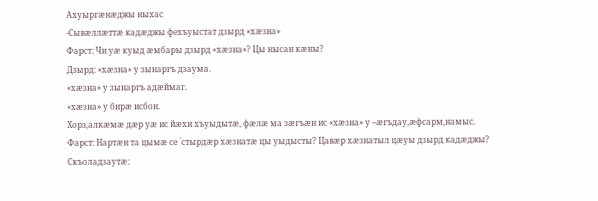Ахуыргӕнӕджы ныхас
-Сывӕллӕттӕ кадӕджы фехъуыстат дзырд «хӕзна»
Фарст: Чи уӕ куыд ӕмбары дзырд «хӕзна»? Цы нысан кӕны?
Дзырд: «хӕзна» у зынаргъ дзаума.
«хӕзна» у зынаргъ адӕймаг.
«хӕзна» у бирӕ исбон.
Хорз,алкӕмӕ дӕр уӕ ис йӕхи хъуыдытӕ, фӕлӕ ма зӕгъӕн ис «хӕзна» у –ӕгъдау,ӕфсарм,намыс.
Фарст: Нартӕн та цымӕ се `стырдӕр хӕзнатӕ цы уыдысты? Цавӕр хӕзнатыл цӕуы дзырд кадӕджы?
Скъоладзаутӕ: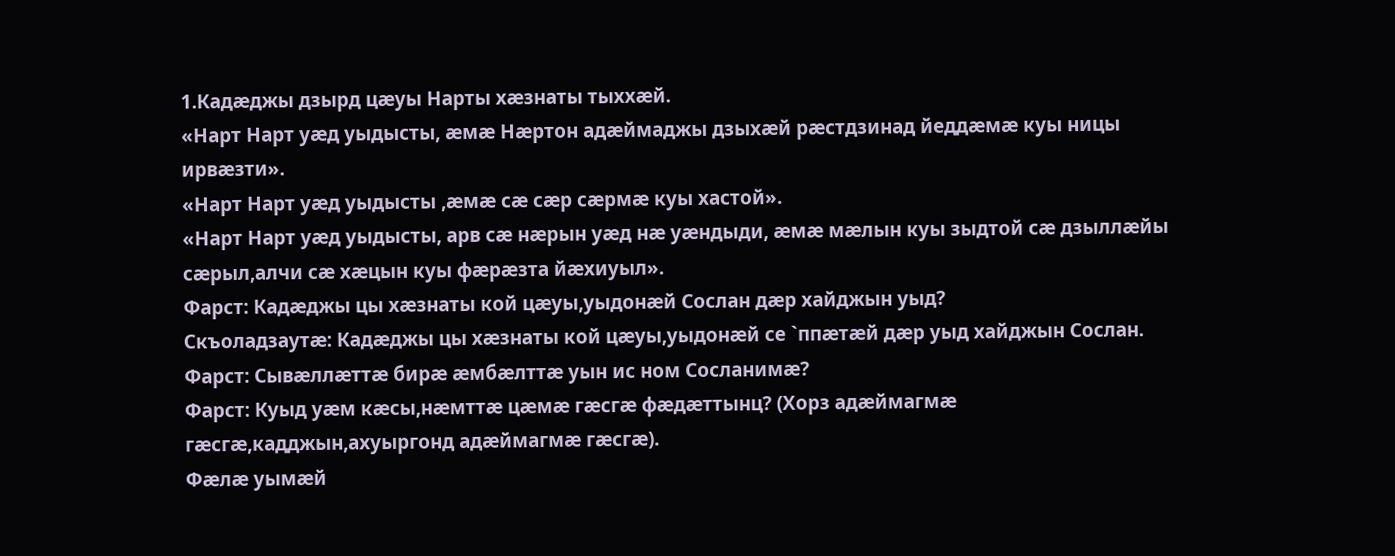1.Кадӕджы дзырд цӕуы Нарты хӕзнаты тыххӕй.
«Нарт Нарт уӕд уыдысты, ӕмӕ Нӕртон адӕймаджы дзыхӕй рӕстдзинад йеддӕмӕ куы ницы ирвӕзти».
«Нарт Нарт уӕд уыдысты ,ӕмӕ сӕ сӕр сӕрмӕ куы хастой».
«Нарт Нарт уӕд уыдысты, арв сӕ нӕрын уӕд нӕ уӕндыди, ӕмӕ мӕлын куы зыдтой сӕ дзыллӕйы сӕрыл,алчи сӕ хӕцын куы фӕрӕзта йӕхиуыл».
Фарст: Кадӕджы цы хӕзнаты кой цӕуы,уыдонӕй Сослан дӕр хайджын уыд?
Скъоладзаутӕ: Кадӕджы цы хӕзнаты кой цӕуы,уыдонӕй се `ппӕтӕй дӕр уыд хайджын Сослан.
Фарст: Сывӕллӕттӕ бирӕ ӕмбӕлттӕ уын ис ном Сосланимӕ?
Фарст: Куыд уӕм кӕсы,нӕмттӕ цӕмӕ гӕсгӕ фӕдӕттынц? (Хорз адӕймагмӕ гӕсгӕ,кадджын,ахуыргонд адӕймагмӕ гӕсгӕ).
Фӕлӕ уымӕй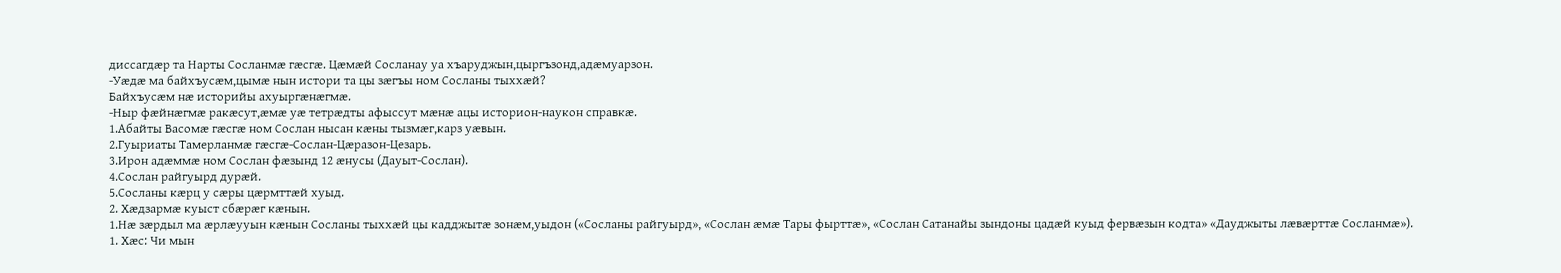диссагдӕр та Нарты Сосланмӕ гӕсгӕ. Цӕмӕй Сосланау уа хъаруджын,цыргъзонд,адӕмуарзон.
-Уӕдӕ ма байхъусӕм,цымӕ нын истори та цы зӕгъы ном Сосланы тыххӕй?
Байхъусӕм нӕ историйы ахуыргӕнӕгмӕ.
-Ныр фӕйнӕгмӕ ракӕсут,ӕмӕ уӕ тетрӕдты афыссут мӕнӕ ацы историон-наукон справкӕ.
1.Абайты Васомӕ гӕсгӕ ном Сослан нысан кӕны тызмӕг,карз уӕвын.
2.Гуыриаты Тамерланмӕ гӕсгӕ-Сослан-Цӕразон-Цезарь.
3.Ирон адӕммӕ ном Сослан фӕзынд 12 ӕнусы (Дауыт-Сослан).
4.Сослан райгуырд дурӕй.
5.Сосланы кӕрц у сӕры цӕрмттӕй хуыд.
2. Хӕдзармӕ куыст сбӕрӕг кӕнын.
1.Нӕ зӕрдыл ма ӕрлӕууын кӕнын Сосланы тыххӕй цы кадджытӕ зонӕм,уыдон («Сосланы райгуырд», «Сослан ӕмӕ Тары фырттӕ», «Сослан Сатанайы зындоны цадӕй куыд фервӕзын кодта» «Дауджыты лӕвӕрттӕ Сосланмӕ»).
1. Хӕс: Чи мын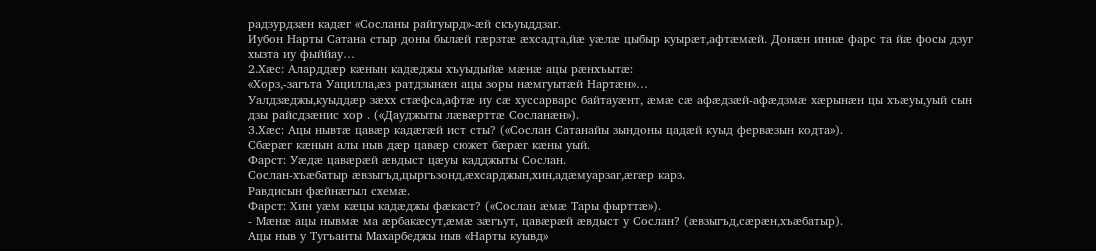радзурдзӕн кадӕг «Сосланы райгуырд»-ӕй скъуыддзаг.
Иубон Нарты Сатана стыр доны былӕй гӕрзтӕ ӕхсадта,йӕ уӕлӕ цыбыр куырӕт,афтӕмӕй. Донӕн иннӕ фарс та йӕ фосы дзуг хызта иу фыййау…
2.Хӕс: Аларддӕр кӕнын кадӕджы хъуыдыйӕ мӕнӕ ацы рӕнхъытӕ:
«Хорз,-загъта Уацилла,ӕз ратдзынӕн ацы зоры нӕмгуытӕй Нартӕн»…
Уалдзӕджы,куыддӕр зӕхх стӕфса,афтӕ иу сӕ хуссарварс байтауӕнт, ӕмӕ сӕ афӕдзӕй-афӕдзмӕ хӕрынӕн цы хъӕуы,уый сын дзы райсдзӕнис хор . («Дауджыты лӕвӕрттӕ Сосланӕн»).
3.Хӕс: Ацы нывтӕ цавӕр кадӕгӕй ист сты? («Сослан Сатанайы зындоны цадӕй куыд фервӕзын кодта»).
Сбӕрӕг кӕнын алы ныв дӕр цавӕр сюжет бӕрӕг кӕны уый.
Фарст: Уӕдӕ цавӕрӕй ӕвдыст цӕуы кадджыты Сослан.
Сослан-хъӕбатыр ӕвзыгъд,цыргъзонд,ӕхсарджын,хин,адӕмуарзаг,ӕгӕр карз.
Равдисын фӕйнӕгыл схемӕ.
Фарст: Хин уӕм кӕцы кадӕджы фӕкаст? («Сослан ӕмӕ Тары фырттӕ»).
- Мӕнӕ ацы нывмӕ ма ӕрбакӕсут,ӕмӕ зӕгъут, цавӕрӕй ӕвдыст у Сослан? (ӕвзыгъд,сӕрӕн,хъӕбатыр).
Ацы ныв у Тугъанты Махарбеджы ныв «Нарты куывд»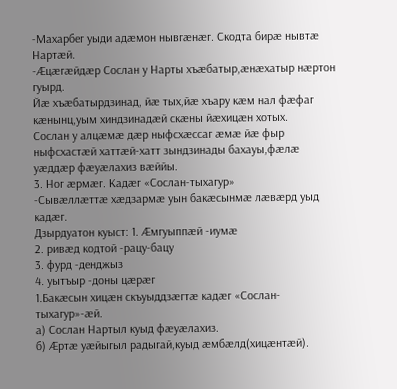-Махарбег уыди адӕмон нывгӕнӕг. Скодта бирӕ нывтӕ Нартӕй.
-Ӕцӕгӕйдӕр Сослан у Нарты хъӕбатыр,ӕнӕхатыр нӕртон гуырд.
Йӕ хъӕбатырдзинад, йӕ тых,йӕ хъару кӕм нал фӕфаг кӕнынц,уым хиндзинадӕй скӕны йӕхицӕн хотых.
Сослан у алцӕмӕ дӕр ныфсхӕссаг ӕмӕ йӕ фыр ныфсхастӕй хаттӕй-хатт зындзинады бахауы,фӕлӕ уӕддӕр фӕуӕлахиз вӕййы.
3. Ног ӕрмӕг. Кадӕг «Сослан-тыхагур»
-Сывӕллӕттӕ хӕдзармӕ уын бакӕсынмӕ лӕвӕрд уыд кадӕг.
Дзырдуатон куыст: 1. Ӕмгуыппӕй -иумӕ
2. ривӕд кодтой -рацу-бацу
3. фурд -денджыз
4. уытъыр -доны цӕрӕг
1.Бакӕсын хицӕн скъуыддзӕгтӕ кадӕг «Сослан-тыхагур»-ӕй.
а) Сослан Нартыл куыд фӕуӕлахиз.
б) Ӕртӕ уӕйыгыл радыгай,куыд ӕмбӕлд(хицӕнтӕй).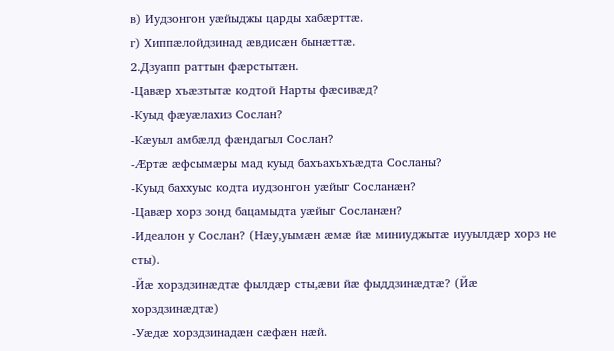в) Иудзонгон уӕйыджы царды хабӕрттӕ.
г) Хиппӕлойдзинад ӕвдисӕн бынӕттӕ.
2.Дзуапп раттын фӕрстытӕн.
-Цавӕр хъӕзтытӕ кодтой Нарты фӕсивӕд?
-Куыд фӕуӕлахиз Сослан?
-Кӕуыл амбӕлд фӕндагыл Сослан?
-Ӕртӕ ӕфсымӕры мад куыд бахъахъхъӕдта Сосланы?
-Куыд баххуыс кодта иудзонгон уӕйыг Сосланӕн?
-Цавӕр хорз зонд бацамыдта уӕйыг Сосланӕн?
-Идеалон у Сослан? (Нӕу,уымӕн ӕмӕ йӕ миниуджытӕ иууылдӕр хорз не сты).
-Йӕ хорздзинӕдтӕ фылдӕр сты,ӕви йӕ фыддзинӕдтӕ? (Йӕ хорздзинӕдтӕ)
-Уӕдӕ хорздзинадӕн сӕфӕн нӕй.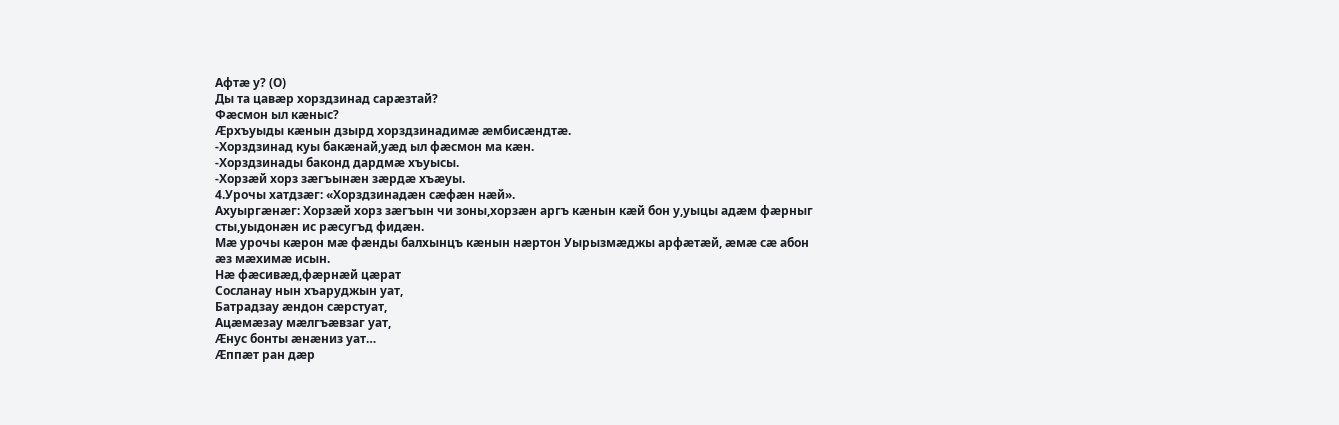Афтӕ у? (О)
Ды та цавӕр хорздзинад сарӕзтай?
Фӕсмон ыл кӕныс?
Ӕрхъуыды кӕнын дзырд хорздзинадимӕ ӕмбисӕндтӕ.
-Хорздзинад куы бакӕнай,уӕд ыл фӕсмон ма кӕн.
-Хорздзинады баконд дардмӕ хъуысы.
-Хорзӕй хорз зӕгъынӕн зӕрдӕ хъӕуы.
4.Урочы хатдзӕг: «Хорздзинадӕн сӕфӕн нӕй».
Ахуыргӕнӕг: Хорзӕй хорз зӕгъын чи зоны,хорзӕн аргъ кӕнын кӕй бон у,уыцы адӕм фӕрныг сты,уыдонӕн ис рӕсугъд фидӕн.
Мӕ урочы кӕрон мӕ фӕнды балхынцъ кӕнын нӕртон Уырызмӕджы арфӕтӕй, ӕмӕ сӕ абон ӕз мӕхимӕ исын.
Нӕ фӕсивӕд,фӕрнӕй цӕрат
Сосланау нын хъаруджын уат,
Батрадзау ӕндон сӕрстуат,
Ацӕмӕзау мӕлгъӕвзаг уат,
Ӕнус бонты ӕнӕниз уат…
Ӕппӕт ран дӕр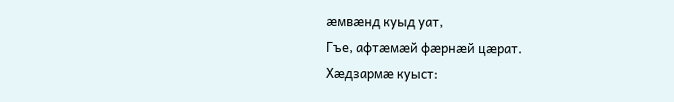ӕмвӕнд куыд уат,
Гъе, афтӕмӕй фӕрнӕй цӕрат.
Хӕдзармӕ куыст: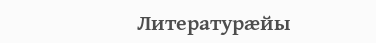Литературӕйы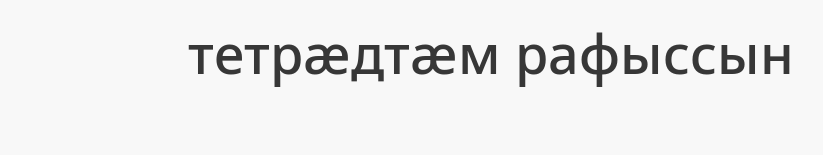тетрӕдтӕм рафыссын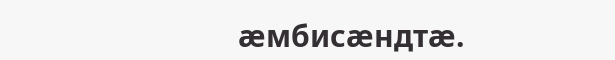ӕмбисӕндтӕ.